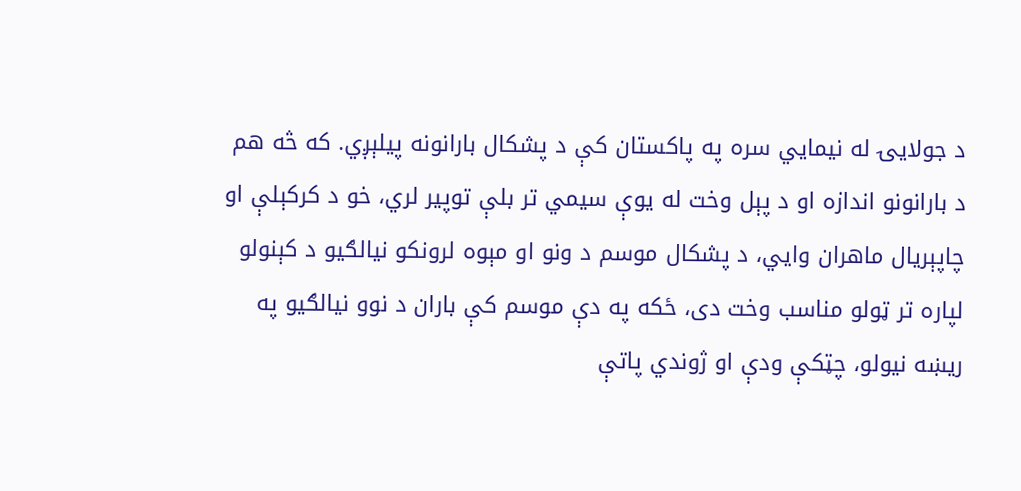د جولایۍ له نیمایي سره په پاکستان کې د پشکال بارانونه پیلېږي. که څه هم د بارانونو اندازه او د پېل وخت له یوې سیمي تر بلې توپیر لري، خو د کرکېلې او چاپېریال ماهران وايي، د پشکال موسم د ونو او مېوه لرونکو نیالګیو د کېنولو لپاره تر ټولو مناسب وخت دی، ځکه په دې موسم کې باران د نوو نیالګیو په ریښه نیولو، چټکې ودې او ژوندي پاتې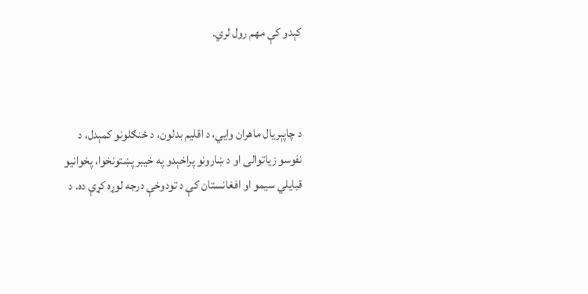کېدو کې مهم رول لري.



د چاپېریال ماهران وايي، د اقلیم بدلون، د ځنګلونو کمېدل، د نفوسو زیاتوالی او د ښارونو پراخېدو په خیبر پښتونخوا، پخوانیو قبایلي سیمو او افغانستان کې د تودوخې درجه لوړه کړې ده. د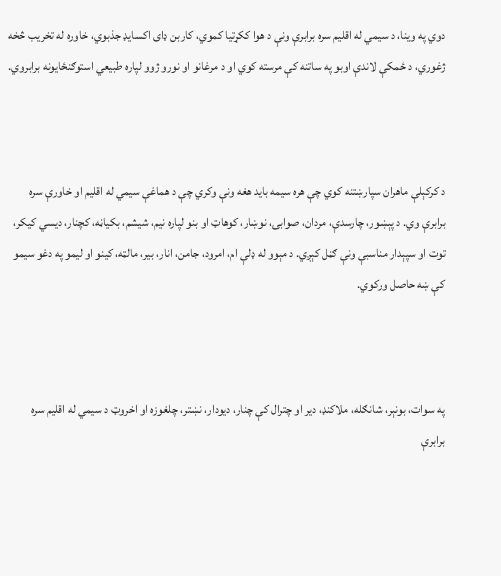دوي په وینا، د سیمي له اقلیم سره برابرې ونې د هوا ککړتیا کموي، کاربن ډای اکسایډ جذبوي، خاوره له تخریب څخه ژغوري، د ځمکې لاندې اوبو په ساتنه کې مرسته کوي او د مرغانو او نورو ژوو لپاره طبیعي استوګنځایونه برابروي.



د کرکېلې ماهران سپارښتنه کوي چې هره سیمه باید هغه ونې وکري چې د هماغې سیمي له اقلیم او خاورې سره برابرې وي. د پېښور، چارسدې، مردان، صوابۍ، نوښار، کوهاټ او بنو لپاره نیم، شیشم، بکیاڼه، کچنار، دیسي کیکر، توت او سپېدار مناسبې ونې ګڼل کېږي. د مېوو له ډلې ام، امرود، جامن، انار، بیر، مالټه، کینو او لیمو په دغو سیمو کې ښه حاصل ورکوي.



په سوات، بونېر، شانګله، ملاکنډ، دیر او چترال کې چنار، دیودار، نښتر، چلغوزه او اخروټ د سیمي له اقلیم سره برابرې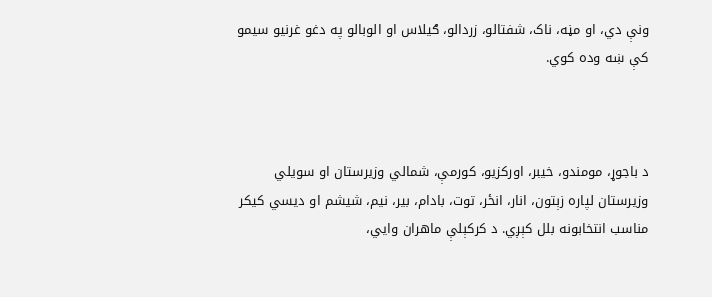ونې دي، او مڼه، ناک، شفتالو، زردالو، ګیلاس او الوبالو په دغو غرنیو سیمو کې ښه وده کوي.



د باجوړ، مومندو، خیبر، اورکزیو، کورمې، شمالي وزیرستان او سویلي وزیرستان لپاره زېتون، انار، انځر، توت، بادام، بیر، نیم، شیشم او دیسي کیکر مناسب انتخابونه بلل کېږي. د کرکېلې ماهران وايي،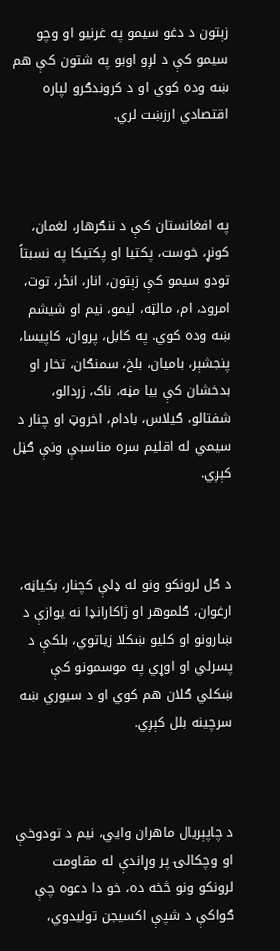زېتون د دغو سیمو په غرنیو او وچو سیمو کې د لږو اوبو په شتون کې هم ښه وده کوي او د کروندګرو لپاره اقتصادي ارزښت لري.



په افغانستان کې د ننګرهار، لغمان، کونړ، خوست، پکتیا او پکتیکا په نسبتاً تودو سیمو کې زېتون، انار، انځر، توت، امرود، ام، مالټه، لیمو، نیم او شیشم ښه وده کوي. په کابل، پروان، کاپیسا، پنجشېر، بامیان، بلخ، سمنګان، تخار او بدخشان کې بیا مڼه، ناک، زردالو، شفتالو، ګیلاس، بادام، اخروټ او چنار د سیمي له اقلیم سره مناسبې ونې ګڼل کېږي.



د ګل لرونکو ونو له ډلې کچنار، بکیاڼه، ارغوان، ګلموهر او ژاکارانډا نه یوازې د ښارونو او کلیو ښکلا زیاتوي، بلکې د پسرلي او اوړي په موسمونو کې ښکلي ګلان هم کوي او د سیوري ښه سرچینه بلل کېږي.



د چاپېریال ماهران وايي، نیم د تودوخې او وچکالۍ پر وړاندې له مقاومت لرونکو ونو څخه ده، خو دا دعوه چې ګواکې د شپې اکسیجن تولیدوي،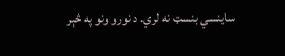ساینسي بنسټ نه لري. د نورو ونو په څېر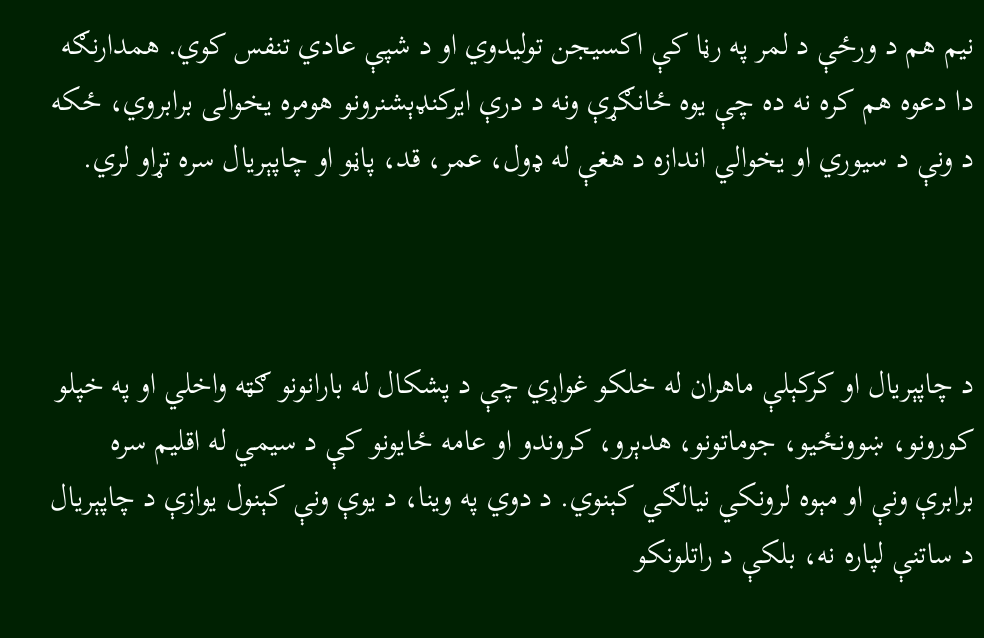نیم هم د ورځې د لمر په رڼا کې اکسیجن تولیدوي او د شپې عادي تنفس کوي. همدارنګه دا دعوه هم کره نه ده چې یوه ځانګړې ونه د درې ایرکنډېشنرونو هومره یخوالی برابروي، ځکه د ونې د سیوري او یخوالي اندازه د هغې له ډول، عمر، قد، پاڼو او چاپېریال سره تړاو لري.



د چاپېریال او کرکېلې ماهران له خلکو غواړي چې د پشکال له بارانونو ګټه واخلي او په خپلو کورونو، ښوونځیو، جوماتونو، هدېرو، کروندو او عامه ځایونو کې د سیمي له اقلیم سره برابرې ونې او مېوه لرونکي نیالګي کېنوي. د دوي په وینا، د یوې ونې کېنول یوازې د چاپېریال د ساتنې لپاره نه، بلکې د راتلونکو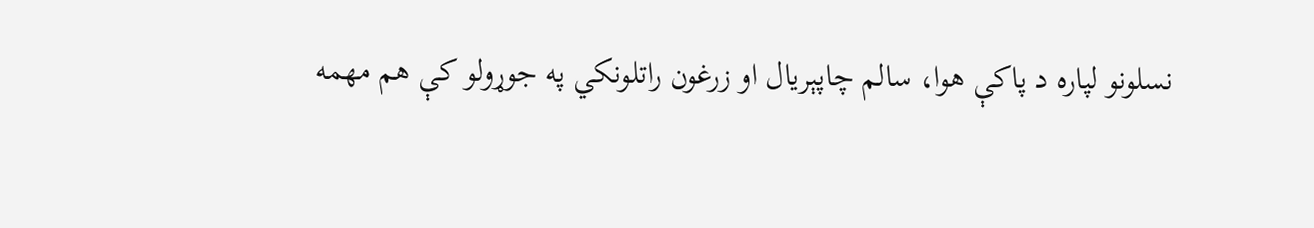نسلونو لپاره د پاکې هوا، سالم چاپېریال او زرغون راتلونکي په جوړولو کې هم مهمه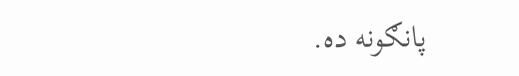پانګونه ده.